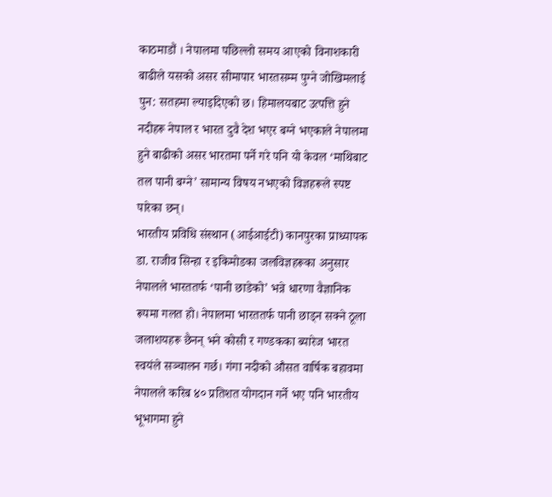काठमाडौं । नेपालमा पछिल्लो समय आएको विनाशकारी बाढीले यसको असर सीमापार भारतसम्म पुग्ने जोखिमलाई पुन: सतहमा ल्याइदिएको छ। हिमालयबाट उत्पत्ति हुने नदीहरू नेपाल र भारत दुवै देश भएर बग्ने भएकाले नेपालमा हुने बाढीको असर भारतमा पर्ने गरे पनि यो केवल ‘माथिबाट तल पानी बग्ने’ सामान्य विषय नभएको विज्ञहरूले स्पष्ट पारेका छन्।
भारतीय प्रविधि संस्थान (आईआईटी) कानपुरका प्राध्यापक डा. राजीव सिन्हा र इकिमोडका जलविज्ञहरूका अनुसार नेपालले भारततर्फ ‘पानी छाडेको’ भन्ने धारणा वैज्ञानिक रूपमा गलत हो। नेपालमा भारततर्फ पानी छाड्न सक्ने ठूला जलाशयहरू छैनन् भने कोसी र गण्डकका ब्यारेज भारत स्वयंले सञ्चालन गर्छ। गंगा नदीको औसत वार्षिक बहावमा नेपालले करिब ४० प्रतिशत योगदान गर्ने भए पनि भारतीय भूभागमा हुने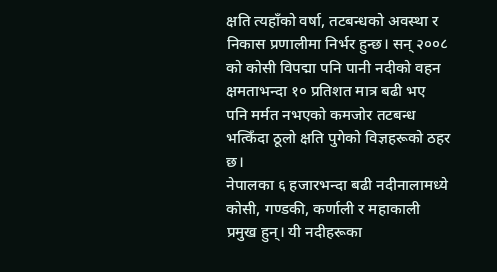क्षति त्यहाँको वर्षा, तटबन्धको अवस्था र निकास प्रणालीमा निर्भर हुन्छ। सन् २००८ को कोसी विपद्मा पनि पानी नदीको वहन क्षमताभन्दा १० प्रतिशत मात्र बढी भए पनि मर्मत नभएको कमजोर तटबन्ध भत्किँदा ठूलो क्षति पुगेको विज्ञहरूको ठहर छ।
नेपालका ६ हजारभन्दा बढी नदीनालामध्ये कोसी, गण्डकी, कर्णाली र महाकाली प्रमुख हुन्। यी नदीहरूका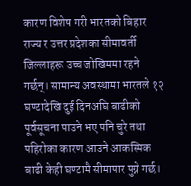कारण विशेष गरी भारतको बिहार राज्य र उत्तर प्रदेशका सीमावर्ती जिल्लाहरू उच्च जोखिममा रहने गर्छन्। सामान्य अवस्थामा भारतले १२ घण्टादेखि दुई दिनअघि बाढीको पूर्वसूचना पाउने भए पनि चुरे तथा पहिरोका कारण आउने आकस्मिक बाढी केही घण्टामै सीमापार पुग्ने गर्छ।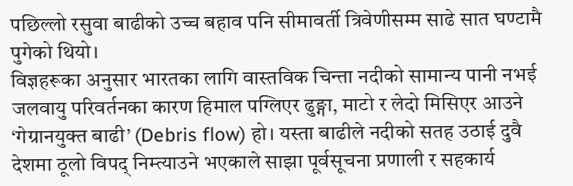पछिल्लो रसुवा बाढीको उच्च बहाव पनि सीमावर्ती त्रिवेणीसम्म साढे सात घण्टामै पुगेको थियो।
विज्ञहरूका अनुसार भारतका लागि वास्तविक चिन्ता नदीको सामान्य पानी नभई जलवायु परिवर्तनका कारण हिमाल पग्लिएर ढुङ्गा, माटो र लेदो मिसिएर आउने ‘गेग्रानयुक्त बाढी’ (Debris flow) हो। यस्ता बाढीले नदीको सतह उठाई दुवै देशमा ठूलो विपद् निम्त्याउने भएकाले साझा पूर्वसूचना प्रणाली र सहकार्य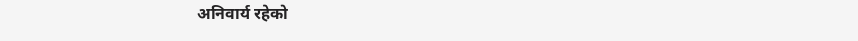अनिवार्य रहेको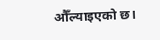औँल्याइएको छ।